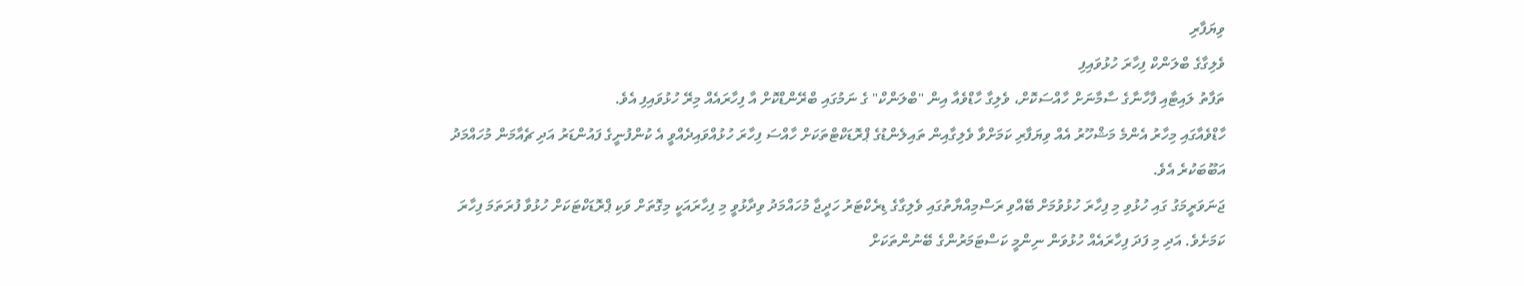ވިޔަފާރި
ވެލިގާގެ ބްލަންކް ފިހާރަ ހުޅުވައިފި
ތަފާތު ލައިޓާއި ފާހާނާގެ ސާމާނަށް ހާއްސަކޮށް، ވެލިގާ ހާޑްވެއާ އިން "ބްލަންކް" ގެ ނަމުގައި ބްރޭންޑްކޮށް އާ ފިހާރައެއް މިރޭ ހުޅުވައިފި އެވެ.
ހާޑްވެއާގައި މިހާރު އެންމެ މަޝްހޫރު އެއް ވިޔަފާރި ކަމަށްވާ ވެލިގާއިން ތައިލެންޑުގެ ޕްރޮޑަކްޓްތަކަށް ހާއްސަ ފިހާރަ ހުޅުއްވައިދެއްވީ އެ ކުންފުނީގެ ފައުންޑަރު އަދި ޗެއާމަން މުހައްމަދު އަބޫބަކުރެ އެވެ.
ޖަނަވަރީމަގު ގައި ހުޅުވި މި ފިހާރަ ހުޅުވުމަށް ބޭއްވި ރަސްމިއްޔާތުގައި ވެލިގާގެ ޑިރެކްޓަރު ހަދީޖާ މުހައްމަދު ވިދާޅުވީ މި ފިހާރައަކީ މިގޮތަށް ވަކި ޕްރޮޑަކްޓަކަށް ހުޅުވާ ފުރަތަމަ ފިހާރަ ކަމަށެވެ. އަދި މި ފަދަ ފިހާރައެއް ހުޅުވަން ނިންމީ ކަސްޓަމަރުންގެ ބޭނުންތަކަށް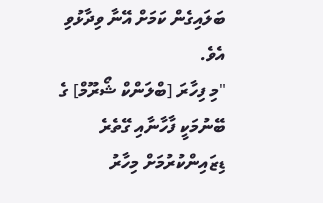ބަލައިގެން ކަމަށް އޭނާ ވިދާޅުވި އެވެ.
"މި ފިހާރަ [ބްލަންކް ޝޯރޫމް] ގެ ބޭނުމަކީ ފާހާނާއި ގޭތެރެ ޑިޒައިންކުރުމަށް މިހާރު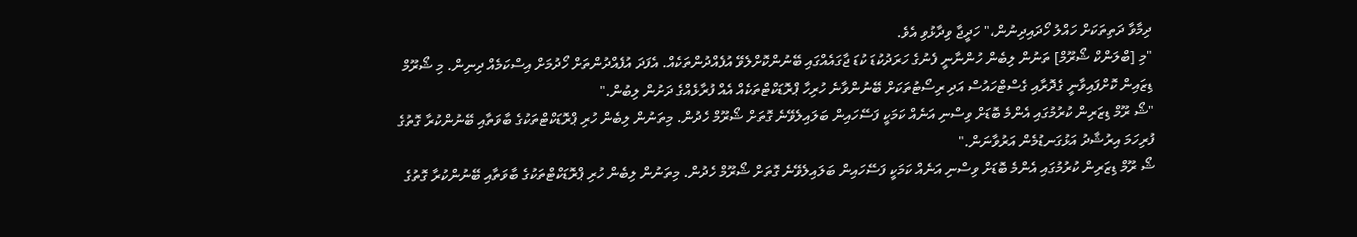ދިމާވާ ދަތިތަކަށް ހައްލު ހޯދައިދިނުން،" ހަދީޖާ ވިދާޅުވި އެވެ.
"މި [ބްލަންކް ޝޯރޫމް] ތަނުން ލިބެން ހުންނާނީ ފެނުގެ ހަރަދުކުޑަ ކުޑަ ޖާގައެއްގައި ބޭނުންކޮށްލެވޭ އުފެއްދުންތަކެއް. އެފަދަ އުފެއްދުންތަށް ހޯދުމަށް އިސްކަމެއް ދިނިން. މި ޝޯރޫމް ޑިޒައިން ކޮށްފައިވާނީ ގެދޮރާއި ގެސްޓްހައުސް އަދި ރިސޯޓުތަކަށް ބޭނުންވާނެ ހުރިހާ ޕްރޮޑަކްޓްތަކެއް އެއް ފުރާޅެއްގެ ދަށުން ލިބުން."
"ޝޯ ރޫމް ޑިޒަރިން ކުރުމުގައި އެންމެ ބޮޑަށް ވިސްނި އަނެއް ކަމަކީ ފަސޭހައިން ބަލައިލެވޭނެ ގޮތަށް ޝޯރޫމް ހެދުން. މިތަނުން ލިބެން ހުރި ޕްރޮޑަކްޓްތަކުގެ ބާވަތާއި ބޭނުންކުރާ ގޮތުގެ ފުރިހަމަ އިރުޝާދު އަޅުގަނޑުމެން އަރުވާނަން."
ޝޯ ރޫމް ޑިޒަރިން ކުރުމުގައި އެންމެ ބޮޑަށް ވިސްނި އަނެއް ކަމަކީ ފަސޭހައިން ބަލައިލެވޭނެ ގޮތަށް ޝޯރޫމް ހެދުން. މިތަނުން ލިބެން ހުރި ޕްރޮޑަކްޓްތަކުގެ ބާވަތާއި ބޭނުންކުރާ ގޮތުގެ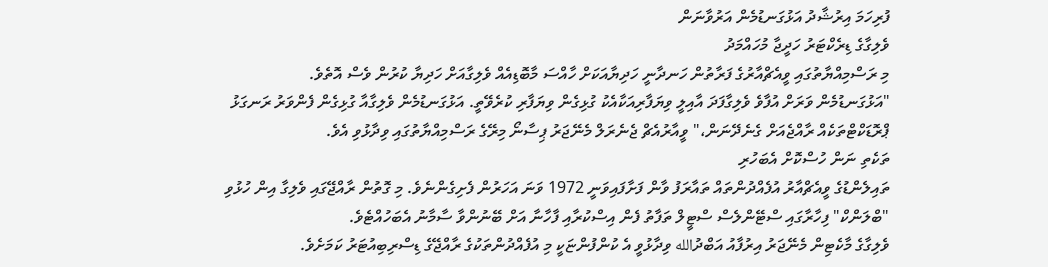ފުރިހަމަ އިރުޝާދު އަޅުގަނޑުމެން އަރުވާނަން
ވެލިގާގެ ޑިރެކްޓަރު ހަދީޖާ މުހައްމަދު
މި ރަސްމިއްޔާތުގައި ވީއެޗްއާރުގެ ފަރާތުން ހަނދާނީ ހަދިޔާއަކަށް ހާއްސަ މާބޮޑިއެއް ވެލިގާއަށް ހަދިޔާ ކުރުން ވެސް އޮތެވެ.
"އަޅުގަނޑުމެން ވަރަށް އުފާވެ ވެލިގާފަދަ އާއިލީ ވިޔަފާރިއަކާއެކު ގުޅިގެން ވިޔަފާރި ކުރެވޭތީ. އަޅުގަނޑުމެން ވެލިގާއާ ގުޅިގެން ފެންވަރު ރަނގަޅު ޕްރޮޑަކްޓްތަކެއް ރާއްޖެއަށް ގެނެދޭނަން،" ވީއާރުއެޗް ޖެނެރަލް މެނޭޖަރު ޕިސާނޯ މިރޭގެ ރަސްމިއްޔާތުގައި ވިދާޅުވި އެވެ.
ތަކެތި ނަން ހުސްކޮށް އެބަހުރި
ތައިލެންޑުގެ ވީއެޗްއާރު އުފެއްދުންތައް ތައާރަފު ވާން ފަށާފައިވަނީ 1972 ވަނަ އަހަރުން ފެށިގެންނެވެ. މި ގޮތުން ރާއްޖޭގައި ވެލިގާ އިން ހުޅުވި "ބްލަންކް" ފިހާރާގައި ސްޓޭންލެސް ސްޓީލް ތަފާތު ފެން އިސްކުރާއި ފާހާނާ އަށް ބޭނުންވާ ސާމާނު އެބަހުއްޓެވެ.
ވެލިގާގެ މާކެޓިން މެނޭޖަރު އިރުފާއު އަބްދުالله ވިދާޅުވީ އެ ކުންފުންޏަކީ މި އުފެއްދުންތަކުގެ ރާއްޖޭގެ ޑިސްރިބިއުޓަރު ކަމަށެވެ.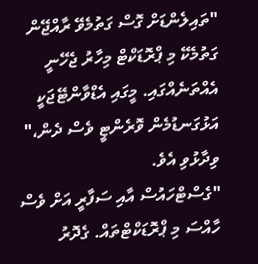"ތައިލެންޑަށް ގޮސް ގަތުމެވޭ ރާއްޖޭން ގަތުމެކޭ މި ޕްރޮޑަކްޓް މިހާރު ޖެހޭނީ އެއްތަނެއްގައި. މީގައި އެޑްވާންޓޭޖަކީ އަޅުގަނޑުމެން ވޮރެންޓީ ވެސް ދެން،" ވިދާޅުވި އެވެ.
"ގެސްޓްހައުސް އާއި ސަފާރީ އަށް ވެސް ހާއްސަ މި ޕްރޮޑަކްޓްތައް. ގެދޮރު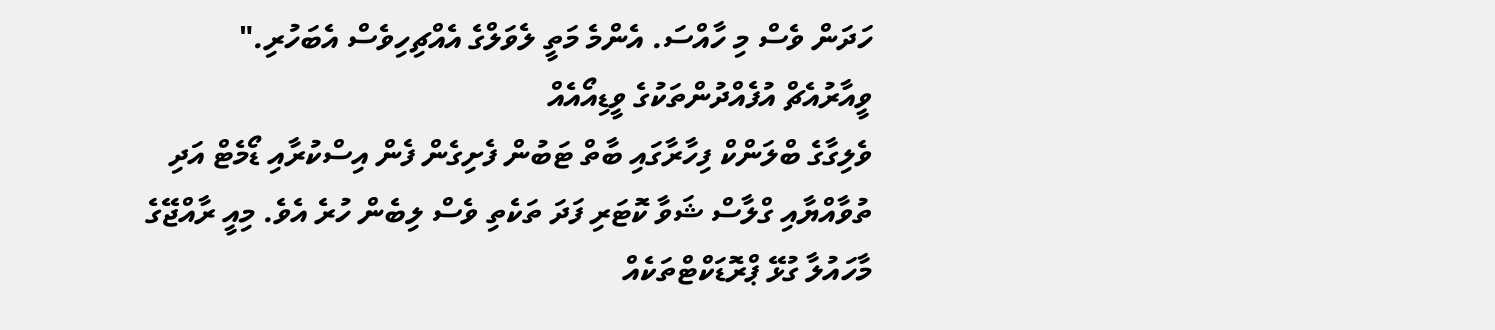ހަދަން ވެސް މި ހާއްސަ. އެންމެ މަތީ ލެވަލްގެ އެއްޗިހިވެސް އެބަހުރި."
ވީއާރުއެޗް އުފެއްދުންތަކުގެ ވީޑިއޯއެއް
ވެލިގާގެ ބްލަންކް ފިހާރާގައި ބާތް ޓަބުން ފެށިގެން ފެން އިސްކުރާއި ޑޯމެޓް އަދި ތުވާއްޔާއި ގްލާސް ޝަވާ ކޮޓަރި ފަދަ ތަކެތި ވެސް ލިބެން ހުރެ އެވެ. މިއީ ރާއްޖޭގެ މާހައުލާ ގުޅޭ ޕްރޮޑަކްޓްތަކެއް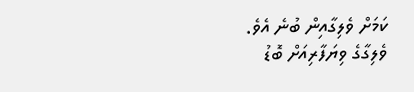ކަމަށް ވެލިގާއިން ބުނެ އެވެ.
ވެލިގާގެ ވިޔަފާރިއަށް ބޮޑު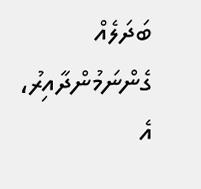ބަދަލެއް ގެންނަމުންދާއިރު، އެ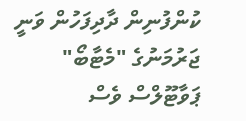ކުންފުނިން ދާދިފަހުން ވަނީ ޖަރުމަނުގެ "މެޓާބޯ" ޕަވާޓޫލްސް ވެސް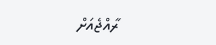ރާއްޖެއަށް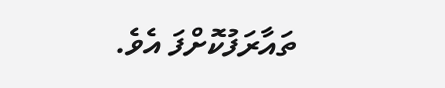ތައާރަފުކޮށްފަ އެވެ.